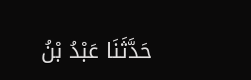حَدَّثَنَا عَبْدُ بْنُ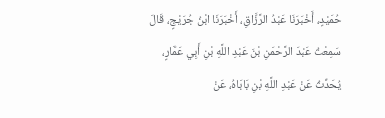حُمَيْدٍ، أَخْبَرَنَا عَبْدُ الرَّزَّاقِ، أَخْبَرَنَا ابْنُ جُرَيْجٍ، قَالَ سَمِعْتُ عَبْدَ الرَّحْمَنِ بْنَ عَبْدِ اللَّهِ بْنِ أَبِي عَمَّارٍ، يُحَدِّثُ عَنْ عَبْدِ اللَّهِ بْنِ بَابَاهُ، عَنْ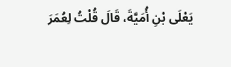يَعْلَى بْنِ أُمَيَّةَ، قَالَ قُلْتُ لِعُمَرَ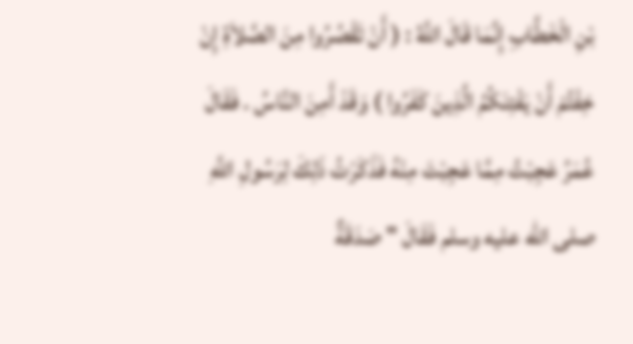بْنِ الْخَطَّابِ إِنَّمَا قَالَ اللَّهُ : ( أَنْ تَقْصُرُوا مِنَ الصَّلاَةِ إِنْ خِفْتُمْ أَنْ يَفْتِنَكُمُ الَّذِينَ كَفَرُوا ) وَقَدْ أَمِنَ النَّاسُ . فَقَالَ عُمَرُ عَجِبْتُ مِمَّا عَجِبْتَ مِنْهُ فَذَكَرْتُ ذَلِكَ لِرَسُولِ اللَّهِ صلى الله عليه وسلم فَقَالَ " صَدَقَةٌ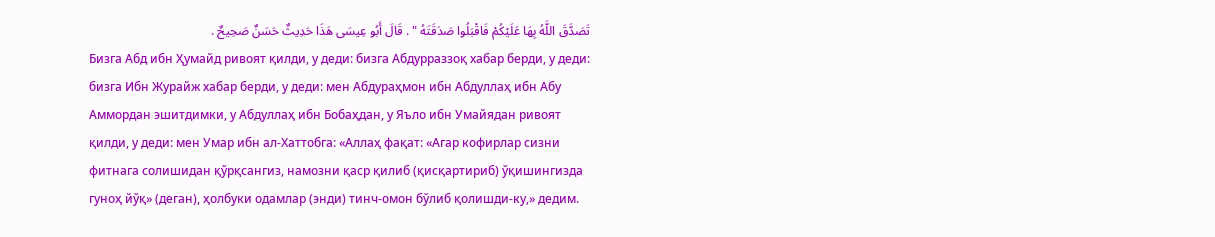تَصَدَّقَ اللَّهُ بِهَا عَلَيْكُمْ فَاقْبَلُوا صَدَقَتَهُ " . قَالَ أَبُو عِيسَى هَذَا حَدِيثٌ حَسَنٌ صَحِيحٌ .
Бизга Абд ибн Ҳумайд ривоят қилди, у деди: бизга Абдурраззоқ хабар берди, у деди: бизга Ибн Журайж хабар берди, у деди: мен Абдураҳмон ибн Абдуллаҳ ибн Абу Аммордан эшитдимки, у Абдуллаҳ ибн Бобаҳдан, у Яъло ибн Умайядан ривоят қилди, у деди: мен Умар ибн ал-Хаттобга: «Аллаҳ фақат: «Агар кофирлар сизни фитнага солишидан қўрқсангиз, намозни қаср қилиб (қисқартириб) ўқишингизда гуноҳ йўқ» (деган), ҳолбуки одамлар (энди) тинч-омон бўлиб қолишди-ку,» дедим.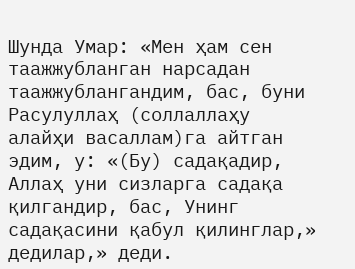Шунда Умар: «Мен ҳам сен таажжубланган нарсадан таажжублангандим, бас, буни Расулуллаҳ (соллаллаҳу алайҳи васаллам)га айтган эдим, у: «(Бу) садақадир, Аллаҳ уни сизларга садақа қилгандир, бас, Унинг садақасини қабул қилинглар,» дедилар,» деди.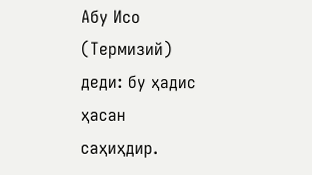Абу Исо (Термизий) деди: бу ҳадис ҳасан саҳиҳдир.